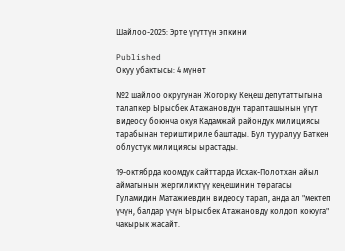Шайлоо-2025: Эрте үгүттүн эпкини

Published
Окуу убактысы: 4 мүнөт

№2 шайлоо округунан Жогорку Кеңеш депутаттыгына талапкер Ырысбек Атажановдун тарапташынын үгүт видеосу боюнча окуя Кадамжай райондук милициясы тарабынан териштириле баштады. Бул тууралуу Баткен облустук милициясы ырастады.

19-октябрда коомдук сайттарда Исхак-Полотхан айыл аймагынын жергиликтүү кеңешинин төрагасы Гуламидин Матажиевдин видеосу тарап, анда ал "мектеп үчүн, балдар үчүн Ырысбек Атажановду колдоп коюуга" чакырык жасайт.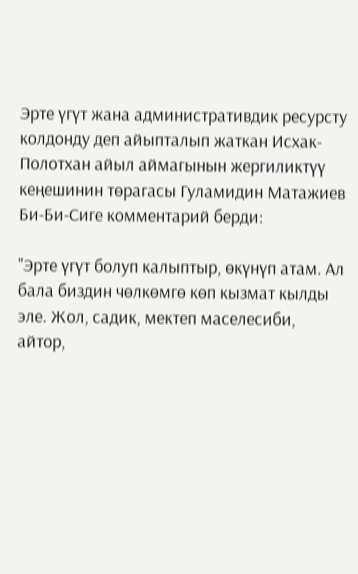Эрте үгүт жана административдик ресурсту колдонду деп айыпталып жаткан Исхак-Полотхан айыл аймагынын жергиликтүү кеңешинин төрагасы Гуламидин Матажиев Би-Би-Сиге комментарий берди:

"Эрте үгүт болуп калыптыр, өкүнүп атам. Ал бала биздин чөлкөмгө көп кызмат кылды эле. Жол, садик, мектеп маселесиби, айтор,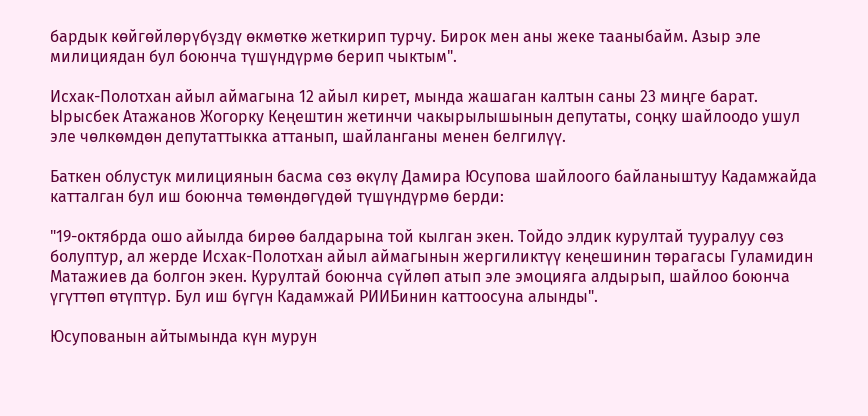бардык көйгөйлөрүбүздү өкмөткө жеткирип турчу. Бирок мен аны жеке тааныбайм. Азыр эле милициядан бул боюнча түшүндүрмө берип чыктым".

Исхак-Полотхан айыл аймагына 12 айыл кирет, мында жашаган калтын саны 23 миңге барат. Ырысбек Атажанов Жогорку Кеңештин жетинчи чакырылышынын депутаты, соңку шайлоодо ушул эле чөлкөмдөн депутаттыкка аттанып, шайланганы менен белгилүү.

Баткен облустук милициянын басма сөз өкүлү Дамира Юсупова шайлоого байланыштуу Кадамжайда катталган бул иш боюнча төмөндөгүдөй түшүндүрмө берди:

"19-октябрда ошо айылда бирөө балдарына той кылган экен. Тойдо элдик курултай тууралуу сөз болуптур, ал жерде Исхак-Полотхан айыл аймагынын жергиликтүү кеңешинин төрагасы Гуламидин Матажиев да болгон экен. Курултай боюнча сүйлөп атып эле эмоцияга алдырып, шайлоо боюнча үгүттөп өтүптүр. Бул иш бүгүн Кадамжай РИИБинин каттоосуна алынды".

Юсупованын айтымында күн мурун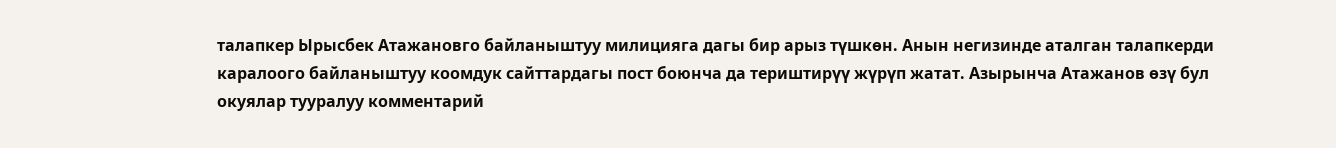талапкер Ырысбек Атажановго байланыштуу милицияга дагы бир арыз түшкөн. Анын негизинде аталган талапкерди каралоого байланыштуу коомдук сайттардагы пост боюнча да териштирүү жүрүп жатат. Азырынча Атажанов өзү бул окуялар тууралуу комментарий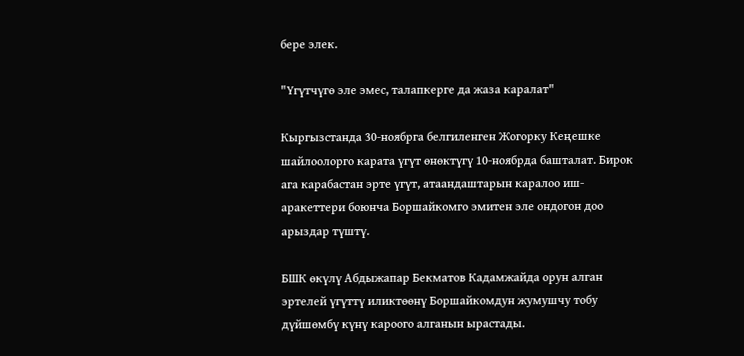бере элек.

"Үгүтчүгө эле эмес, талапкерге да жаза каралат"

Кыргызстанда 30-ноябрга белгиленген Жогорку Кеңешке шайлоолорго карата үгүт өнөктүгү 10-ноябрда башталат. Бирок ага карабастан эрте үгүт, атаандаштарын каралоо иш-аракеттери боюнча Боршайкомго эмитен эле ондогон доо арыздар түштү.

БШК өкүлү Абдыжапар Бекматов Кадамжайда орун алган эртелей үгүттү иликтөөнү Боршайкомдун жумушчу тобу дүйшөмбү күнү кароого алганын ырастады.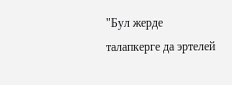"Бул жерде талапкерге да эртелей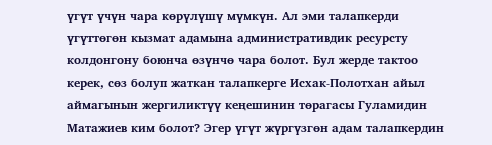үгүт үчүн чара көрүлүшү мүмкүн. Ал эми талапкерди үгүттөгөн кызмат адамына административдик ресурсту колдонгону боюнча өзүнчө чара болот. Бул жерде тактоо керек, сөз болуп жаткан талапкерге Исхак-Полотхан айыл аймагынын жергиликтүү кеңешинин төрагасы Гуламидин Матажиев ким болот? Эгер үгүт жүргүзгөн адам талапкердин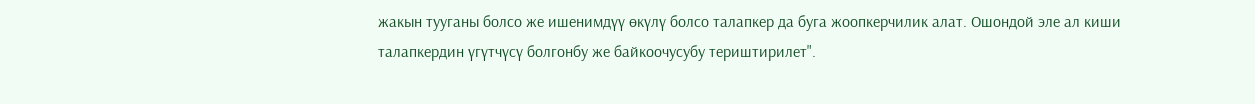жакын тууганы болсо же ишенимдүү өкүлү болсо талапкер да буга жоопкерчилик алат. Ошондой эле ал киши талапкердин үгүтчүсү болгонбу же байкоочусубу териштирилет".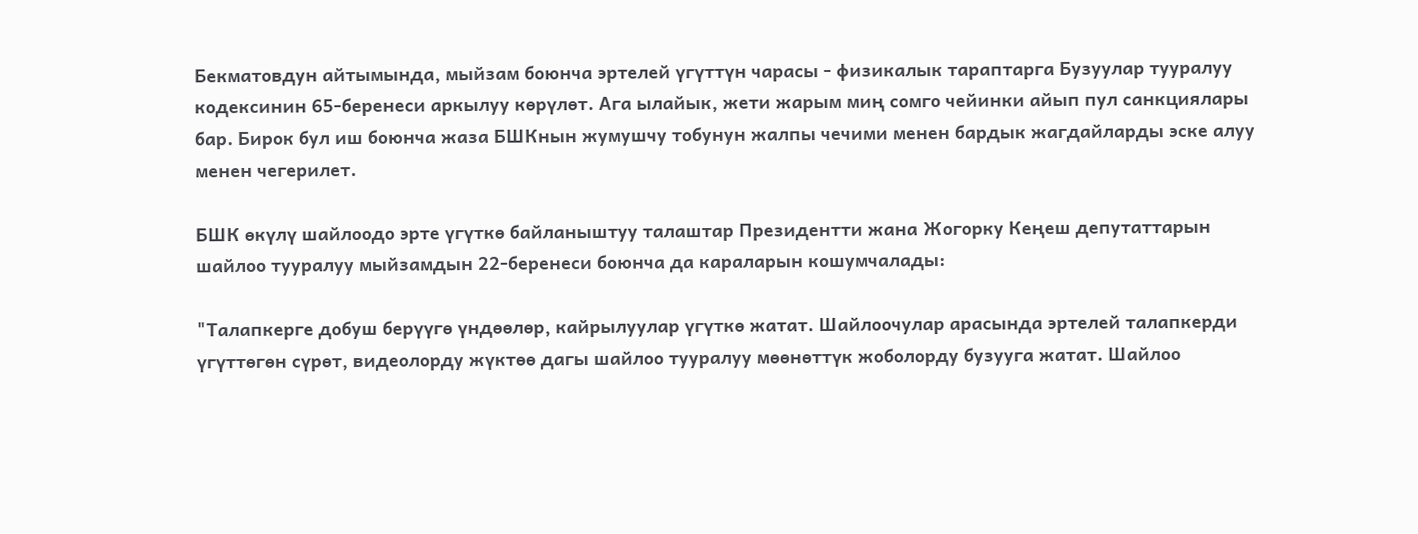Бекматовдун айтымында, мыйзам боюнча эртелей үгүттүн чарасы - физикалык тараптарга Бузуулар тууралуу кодексинин 65-беренеси аркылуу көрүлөт. Ага ылайык, жети жарым миң сомго чейинки айып пул санкциялары бар. Бирок бул иш боюнча жаза БШКнын жумушчу тобунун жалпы чечими менен бардык жагдайларды эске алуу менен чегерилет.

БШК өкүлү шайлоодо эрте үгүткө байланыштуу талаштар Президентти жана Жогорку Кеңеш депутаттарын шайлоо тууралуу мыйзамдын 22-беренеси боюнча да караларын кошумчалады:

"Талапкерге добуш берүүгө үндөөлөр, кайрылуулар үгүткө жатат. Шайлоочулар арасында эртелей талапкерди үгүттөгөн сүрөт, видеолорду жүктөө дагы шайлоо тууралуу мөөнөттүк жоболорду бузууга жатат. Шайлоо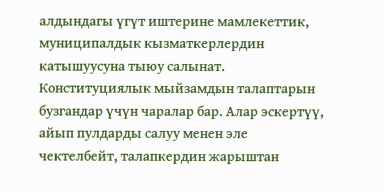алдындагы үгүт иштерине мамлекеттик, муниципалдык кызматкерлердин катышуусуна тыюу салынат. Конституциялык мыйзамдын талаптарын бузгандар үчүн чаралар бар. Алар эскертүү, айып пулдарды салуу менен эле чектелбейт, талапкердин жарыштан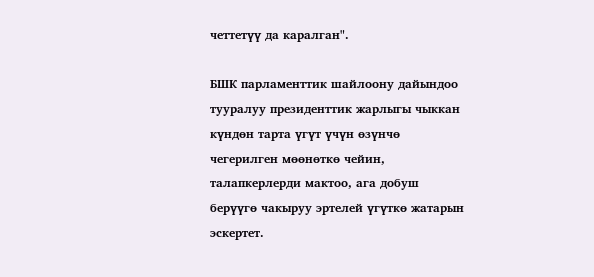четтетүү да каралган".

БШК парламенттик шайлоону дайындоо тууралуу президенттик жарлыгы чыккан күндөн тарта үгүт үчүн өзүнчө чегерилген мөөнөткө чейин, талапкерлерди мактоо, ага добуш берүүгө чакыруу эртелей үгүткө жатарын эскертет.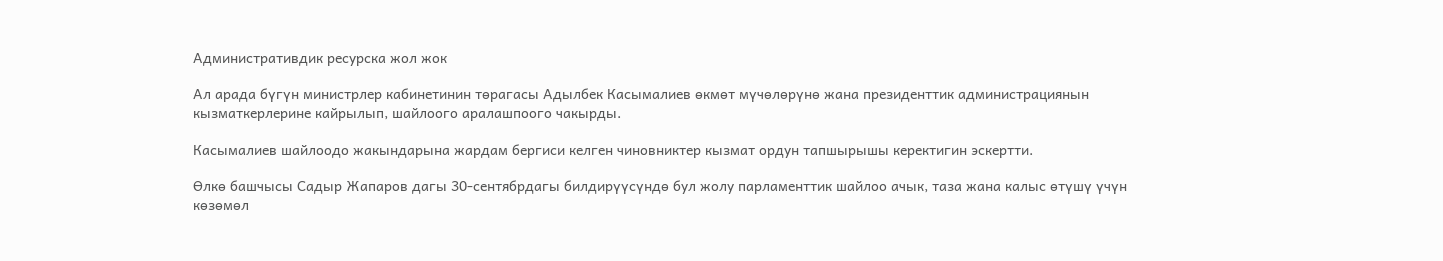Административдик ресурска жол жок

Ал арада бүгүн министрлер кабинетинин төрагасы Адылбек Касымалиев өкмөт мүчөлөрүнө жана президенттик администрациянын кызматкерлерине кайрылып, шайлоого аралашпоого чакырды.

Касымалиев шайлоодо жакындарына жардам бергиси келген чиновниктер кызмат ордун тапшырышы керектигин эскертти.

Өлкө башчысы Садыр Жапаров дагы 30-сентябрдагы билдирүүсүндө бул жолу парламенттик шайлоо ачык, таза жана калыс өтүшү үчүн көзөмөл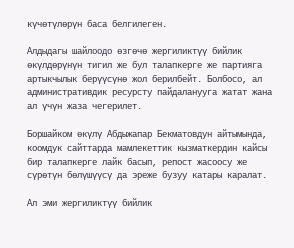күчөтүлөрүн баса белгилеген.

Алдыдагы шайлоодо өзгөчө жергиликтүү бийлик өкүлдөрүнүн тигил же бул талапкерге же партияга артыкчылык берүүсүнө жол берилбейт. Болбосо, ал административдик ресурсту пайдаланууга жатат жана ал үчүн жаза чегерилет.

Боршайком өкүлү Абдыжапар Бекматовдун айтымында, коомдук сайттарда мамлекеттик кызматкердин кайсы бир талапкерге лайк басып, репост жасоосу же сүрөтүн бөлүшүүсү да эреже бузуу катары каралат.

Ал эми жергиликтүү бийлик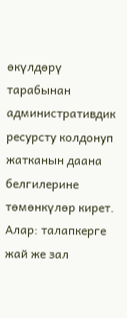өкүлдөрү тарабынан административдик ресурсту колдонуп жатканын даана белгилерине төмөнкүлөр кирет. Алар: талапкерге жай же зал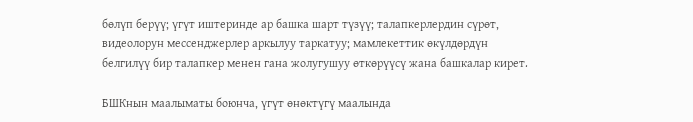бөлүп берүү; үгүт иштеринде ар башка шарт түзүү; талапкерлердин сүрөт, видеолорун мессенджерлер аркылуу таркатуу; мамлекеттик өкүлдөрдүн белгилүү бир талапкер менен гана жолугушуу өткөрүүсү жана башкалар кирет.

БШКнын маалыматы боюнча, үгүт өнөктүгү маалында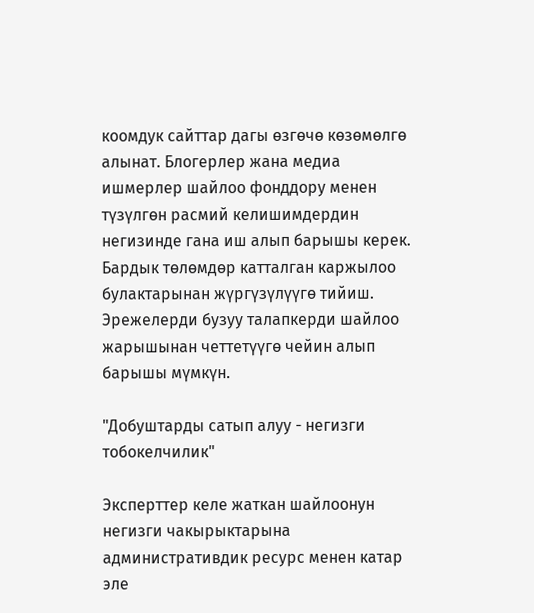коомдук сайттар дагы өзгөчө көзөмөлгө алынат. Блогерлер жана медиа ишмерлер шайлоо фонддору менен түзүлгөн расмий келишимдердин негизинде гана иш алып барышы керек. Бардык төлөмдөр катталган каржылоо булактарынан жүргүзүлүүгө тийиш. Эрежелерди бузуу талапкерди шайлоо жарышынан четтетүүгө чейин алып барышы мүмкүн.

"Добуштарды сатып алуу - негизги тобокелчилик"

Эксперттер келе жаткан шайлоонун негизги чакырыктарына административдик ресурс менен катар эле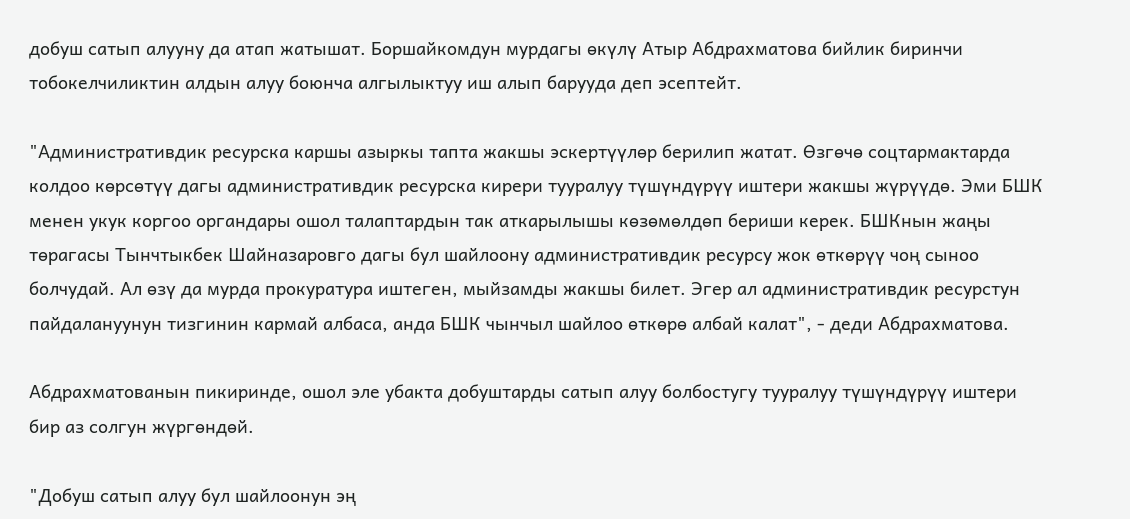добуш сатып алууну да атап жатышат. Боршайкомдун мурдагы өкүлү Атыр Абдрахматова бийлик биринчи тобокелчиликтин алдын алуу боюнча алгылыктуу иш алып барууда деп эсептейт.

"Административдик ресурска каршы азыркы тапта жакшы эскертүүлөр берилип жатат. Өзгөчө соцтармактарда колдоо көрсөтүү дагы административдик ресурска кирери тууралуу түшүндүрүү иштери жакшы жүрүүдө. Эми БШК менен укук коргоо органдары ошол талаптардын так аткарылышы көзөмөлдөп бериши керек. БШКнын жаңы төрагасы Тынчтыкбек Шайназаровго дагы бул шайлоону административдик ресурсу жок өткөрүү чоң сыноо болчудай. Ал өзү да мурда прокуратура иштеген, мыйзамды жакшы билет. Эгер ал административдик ресурстун пайдалануунун тизгинин кармай албаса, анда БШК чынчыл шайлоо өткөрө албай калат", - деди Абдрахматова.

Абдрахматованын пикиринде, ошол эле убакта добуштарды сатып алуу болбостугу тууралуу түшүндүрүү иштери бир аз солгун жүргөндөй.

"Добуш сатып алуу бул шайлоонун эң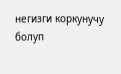негизги коркунучу болуп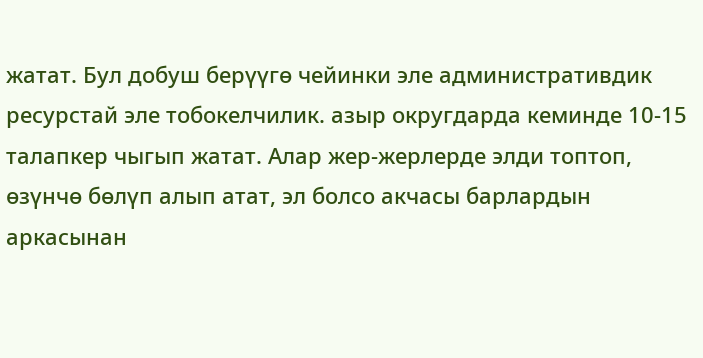жатат. Бул добуш берүүгө чейинки эле административдик ресурстай эле тобокелчилик. азыр округдарда кеминде 10-15 талапкер чыгып жатат. Алар жер-жерлерде элди топтоп, өзүнчө бөлүп алып атат, эл болсо акчасы барлардын аркасынан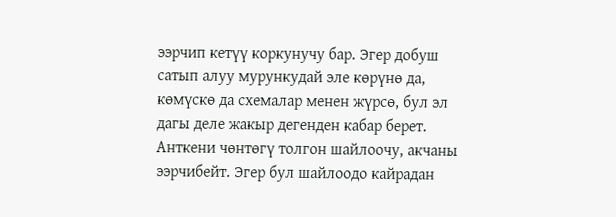ээрчип кетүү коркунучу бар. Эгер добуш сатып алуу мурункудай эле көрүнө да, көмүскө да схемалар менен жүрсө, бул эл дагы деле жакыр дегенден кабар берет. Анткени чөнтөгү толгон шайлоочу, акчаны ээрчибейт. Эгер бул шайлоодо кайрадан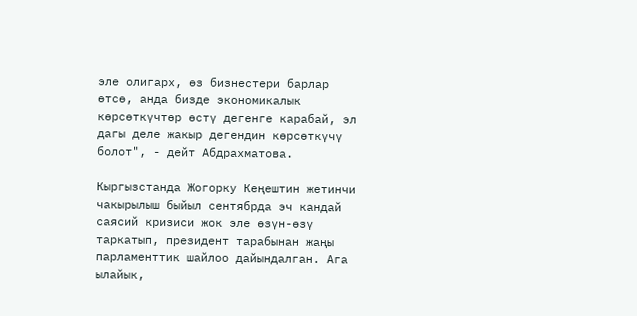эле олигарх, өз бизнестери барлар өтсө, анда бизде экономикалык көрсөткүчтөр өстү дегенге карабай, эл дагы деле жакыр дегендин көрсөткүчү болот", - дейт Абдрахматова.

Кыргызстанда Жогорку Кеңештин жетинчи чакырылыш быйыл сентябрда эч кандай саясий кризиси жок эле өзүн-өзү таркатып, президент тарабынан жаңы парламенттик шайлоо дайындалган. Ага ылайык,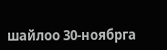шайлоо 30-ноябрга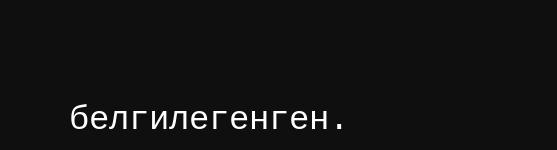белгилегенген.